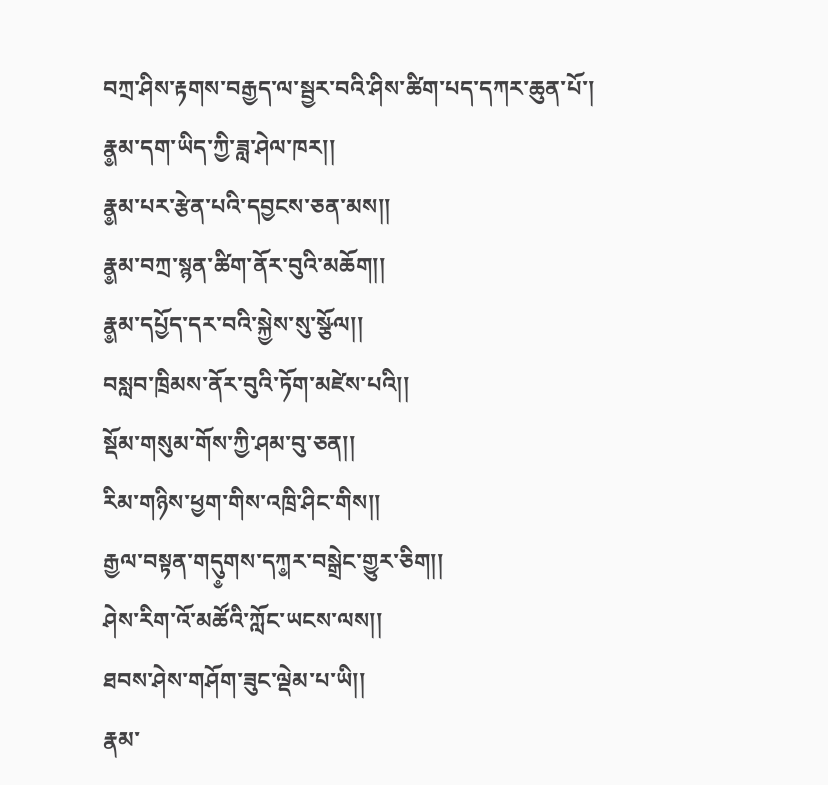བཀྲ་ཤིས་རྟགས་བརྒྱད་ལ་སྦྱར་བའི་ཤིས་ཚིག་པད་དཀར་ཆུན་པོ་།
རྣ༵མ་དག་ཡིད་ཀྱི་ཟླ་ཤེལ་ཁར།།
རྣ༵མ་པར་རྩེན་པའི་དབྱངས་ཅན་མས།།
རྣ༵མ་བཀྲ་སྙན་ཚིག་ནོར་བུའི་མཆོག།།
རྣ༵མ་དཔྱོད་དར་བའི་སྐྱེས་སུ་སྩོལ།།
བསླབ་ཁྲིམས་ནོར་བུའི་ཏོག་མཛེས་པའི།།
སྡོམ་གསུམ་གོས་ཀྱི་ཤམ་བུ་ཅན།།
རིམ་གཉིས་ཕྱག་གིས་འཁྲི་ཤིང་གིས།།
རྒྱལ་བསྟན་གདུ༵གས་དཀ༵ར་བསྒྲེང་གྱུར་ཅིག།།
ཤེས་རིག་འོ་མཚོའི་ཀློང་ཡངས་ལས།།
ཐབས་ཤེས་གཤོག་ཟུང་ལྡེམ་པ་ཡི།།
རྣམ་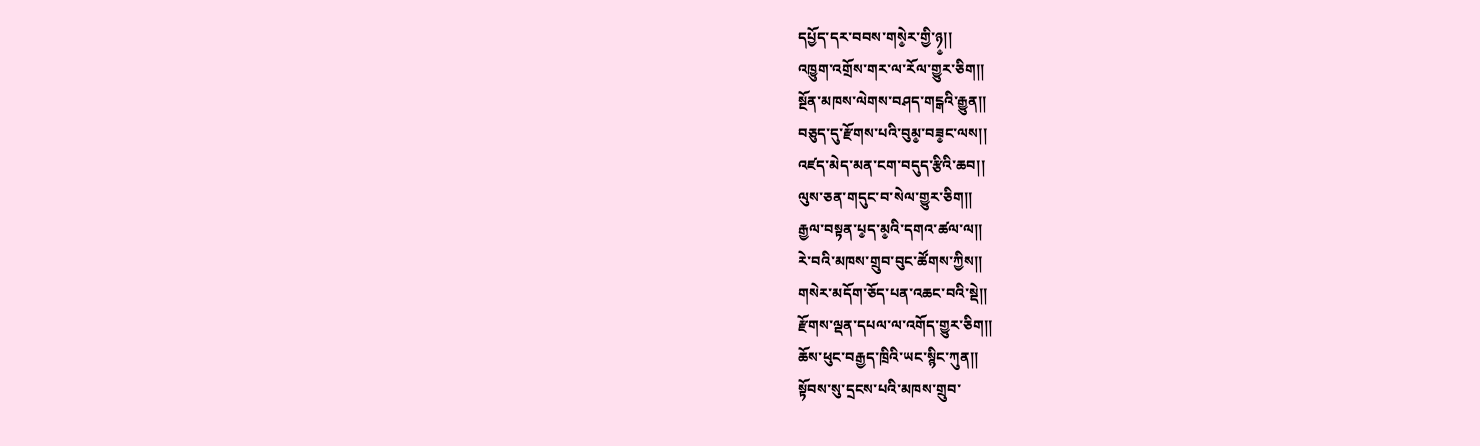དཔྱོད་དར་བབས་གསེ༵ར་གྱི་ཉ༵།།
འཁྱུག་འགྲོས་གར་ལ་རོལ་གྱུར་ཅིག།།
སྔོན་མཁས་ལེགས་བཤད་གངྒའི་རྒྱུན།།
བཅུད་དུ་རྫོགས་པའི་བུམ༵་བཟ༵ང་ལས།།
འཛད་མེད་མན་ངག་བདུད་རྩིའི་ཆབ།།
ལུས་ཅན་གདུང་བ་སེལ་གྱུར་ཅིག།།
རྒྱལ་བསྟན་པ༵ད་མ༵འི་དགའ་ཚལ་ལ།།
རེ་བའི་མཁས་གྲུབ་བུང་ཚོགས་ཀྱིས།།
གསེར་མདོག་ཅོད་པན་འཆང་བའི་སྡེ།།
རྫོགས་ལྡན་དཔལ་ལ་འགོད་གྱུར་ཅིག།།
ཆོས་ཕུང་བརྒྱད་ཁྲིའི་ཡང་སྙིང་ཀུན།།
སྟོབས་སུ་དྲངས་པའི་མཁས་གྲུབ་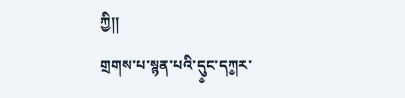ཀྱི།།
གྲགས་པ་སྙན་པའི་དུ༵ང་དཀ༵ར་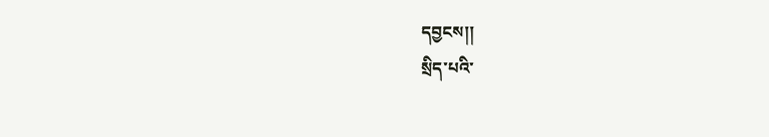དབྱངས།།
སྲིད་པའི་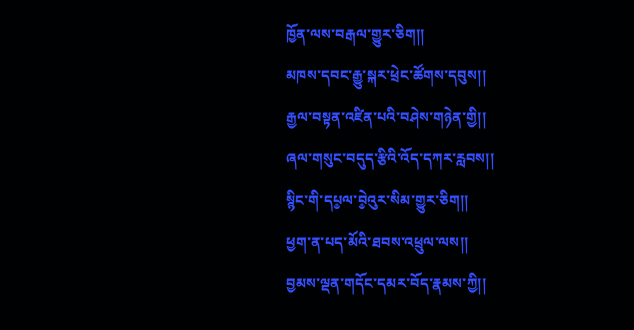ཁྱོན་ལས་བརྒལ་གྱུར་ཅིག།།
མཁས་དབང་རྒྱུ་སྐར་ཕྲེང་ཚོགས་དབུས།།
རྒྱལ་བསྟན་འཛིན་པའི་བཤེས་གཉེན་གྱི།།
ཞལ་གསུང་བདུད་རྩིའི་འོད་དཀར་རླབས།།
སྙིང་གི་དཔ༵ལ་བེ༵འུར་སིམ་གྱུར་ཅིག།།
ཕྱག་ན་པད་མོའི་ཐབས་འཕྲུལ་ལས།།
བྱམས་ལྡན་གདོང་དམར་བོད་རྣམས་ཀྱི།།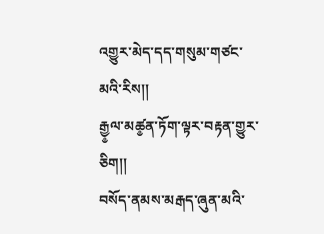འགྱུར་མེད་དད་གསུམ་གཙང་མའི་རིས།།
རྒྱ༵ལ་མཚ༵ན་ཏོག་ལྟར་བརྟན་གྱུར་ཅིག།།
བསོད་ནམས་མརྒད་ཞུན་མའི་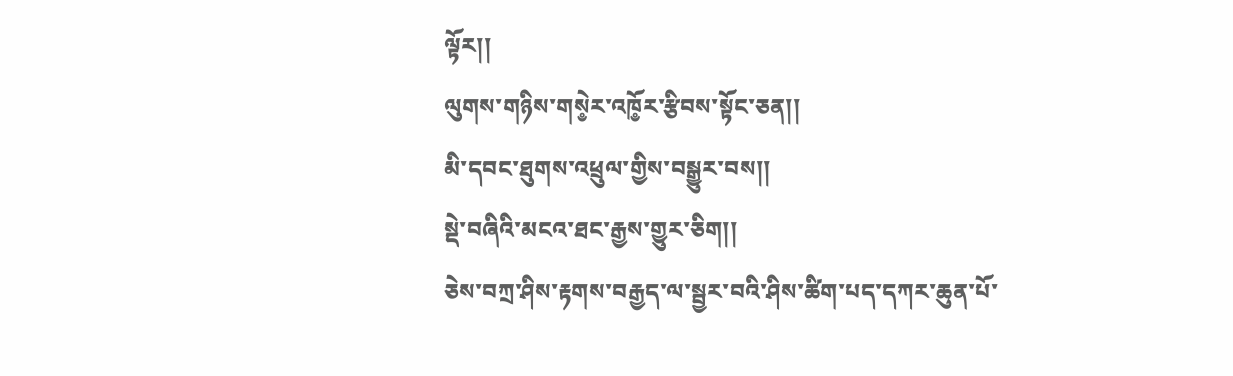ལྟོར།།
ལུགས་གཉིས་གསེ༵ར་འཁོ༵ར་རྩིབས་སྟོང་ཅན།།
མི་དབང་ཐུགས་འཕྲུལ་གྱིས་བསྒྱུར་བས།།
སྡེ་བཞིའི་མངའ་ཐང་རྒྱས་གྱུར་ཅིག།།
ཅེས་བཀྲ་ཤིས་རྟགས་བརྒྱད་ལ་སྦྱར་བའི་ཤིས་ཚིག་པད་དཀར་ཆུན་པོ་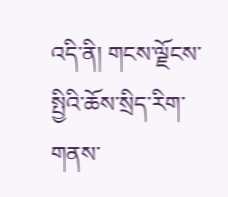འདི་ནི། གངས་ལྗོངས་སྤྱིའི་ཆོས་སྲིད་རིག་གནས་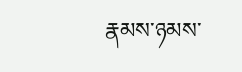རྣམས་ཉམས་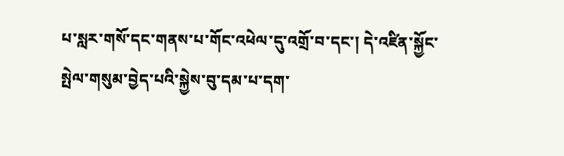པ་སླར་གསོ་དང་གནས་པ་གོང་འཕེལ་དུ་འགྲོ་བ་དང་། དེ་འཛིན་སྐྱོང་སྤེལ་གསུམ་བྱེད་པའི་སྐྱེས་བུ་དམ་པ་དག་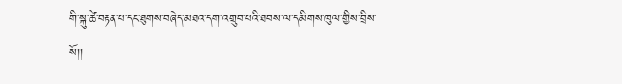གི་སྐུ་ཚེ་བརྟན་པ་དང་ཐུགས་བཞེད་མཐའ་དག་འགྲུབ་པའི་ཐབས་ལ་དམིགས་ཁུལ་གྱིས་བྲིས་སོ།།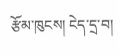རྩོམ་ཁུངས། ངེད་དྲ་བ།